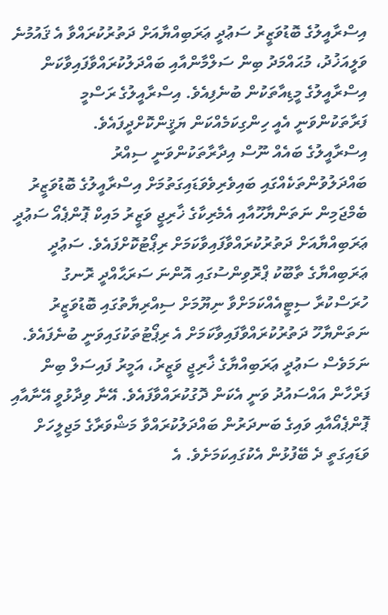އިސްރާއީލުގެ ބޮޑުވަޒީރު ސަޢުދީ ޢަރަބިއްޔާއަށް ދަތުރުކުރައްވާ އެ ޤައުމުނެ ވަލީއަޚުދު، މުޙައްމަދު ބިން ސަލްމާންއާއި ބައްދަލުކުރައްވާފައިވާކަން އިސްރާއީލުގެ މީޑިއާތަކުން ބުނެފިއެވެ. އިސްރާއީލުގެ ރަސްމީ ފަރާތަކުންވަނީ އެއީ ހިންގިކަމެއްކަން ޔަޤީންކޮށްދީފައެވެ.
އިސްރާއީލުގެ ބައެއް ނޫސް އިދާރާތަކުންވަނީ ސިއްރު ބައްދަލުވުންތަކެއްގައި ބައިވެރިވެވަޑައިގަތުމަށް އިސްރާއީލުގެ ބޮޑުވަޒީރު ބެމްޖަމިން ނަތަންޔާހޫއާއި އެމެރިކާގެ ޚާރިޖީ ވަޒީރު މައިކް ޕޮންޕެއޯ ސަޢުދީ ޢަރަބިއްޔާއަށް ދަތުރުކުރައްވާފައިވާކަމަށް ރިޕޯޓުކޮށްފައެވެ. ސަޢުދީ ޢަރަބިއްޔާގެ ތާބޫކު ޕްރޮވިންސުގައި އޮންނަ ސަރަޙާއްދީ ރޮނގު ހުރަސްކުރާ ސިޓީއެއްކަމަށްވާ ނިޔޫމަށް ސިއްރިޔާތުގައި ބޮޑުވަޒީރު ނަތަންޔާހޫ ދަތުރުކުރައްވާފައިވާކަމަށް އެ ރިޕޯޓުތަކުގައިވަނީ ބުނެފައެވެ.
ނަމަވެސް ސަޢުދީ ޢަރަބިއްޔާގެ ޚާރިޖީ ވަޒީރު، އަމީރު ފައިސަލް ބިން ފަރްހާން އައްސައުދު ވަނީ އެކަން ދޮގުކުރައްވާފައެވެ. އޭނާ ވިދާޅުވީ އޭނާއާއި ޕޮންޕެއޯއާއި ވައިގެ ބަނދަރުން ބައްދަލުކުރައްވާ މަޝްވަރާގެ މަޖިލީހަށް ވަޑައިގަތީ ދެ ބޭފުޅުން އެކުގައިކަމަށެވެ. އެ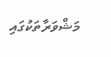މަޝްވަރާތަކުގައި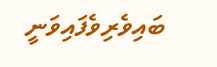ބައިވެރިވެފައިވަނީ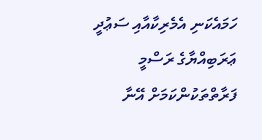ހަމައެކަނި އެމެރިކާއާއި ސަޢުދީ ޢަރަބިއްޔާގެ ރަސްމީ ފަރާތްތަކުންކަމަށް އޭނާ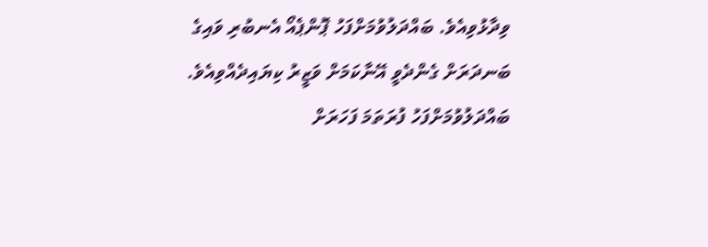ވިދާޅުވިއެވެ. ބައްދަލުވުމަށްފަހު ޕޮންޕެއޯ އެނބުރި ވައިގެ ބަނދަރަށް ގެންދެވީ އޭނާކަމަށް ވަޒީރު ކިޔައިދެއްވިއެވެ.
ބައްދަލުވުމަށްފަހު ފުރަތަމަ ފަހަރަށް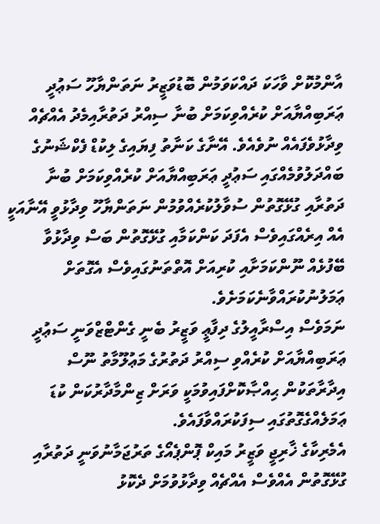އާންމުކޮށް ވާހަކަ ދައްކަވަމުން ބޮޑުވަޒީރު ނަތަންޔާހޫ ސަޢުދީ ޢަރަބިއްޔާއަށް ކުރެއްވިކަމަށް ބުނާ ސިއްރު ދަތުރާއިމެދު އެއްޗެއް ވިދާޅުވެފައެއް ނުވެއެވެ. އޭނާގެ ކަނާތު ފިޔައިގެ ލިކުޑް ފެކްޝަނުގެ ބައްދަލުވުމެއްގައި ސަޢުދީ ޢަރަބިއްޔާއަށް ކުރެއްވިކަމަށް ބުނާ ދަތުރާއި ގުޅޭގޮތުން ސުވާލުކުރެއްވުމުން ނަތަންޔާހޫ ވިދާޅުވީ އޭނާއަކީ އެއް އިރެއްގައިވެސް އެފަދަ ކަންކަމާއި ގުޅޭގޮތުން ބަސް ވިދާޅުވާ ބޭފުޅެއް ނޫންކަމަށާއި ކުރިއަށް އޮތްތަނުގައިވެސް އެގޮތަށް ޢަމަލުނުކުރައްވާނެކަމަށެވެ.
ނަމަވެސް އިސްރާއީލުގެ ދިފާޢީ ވަޒީރު ބެނީ ގެންޓްޒްވަނީ ސަޢުދީ ޢަރަބިއްޔާއަށް ކުރެއްވި ސިއްރު ދަތުރުގެ މަޢުލޫމާތު ނޫސް އިދާރާތަކުން ޙިއްޞާކޮށްފައިވުމަކީ ވަރަށް ޒިންމާދާރުކަން ކުޑަ ޢަމަލެއްގެގޮތުގައި ސިފަކުރައްވާފައެވެ.
އެމެރިކާގެ ޚާރިޖީ ވަޒީރު މައިކް ޕޮންޕެއޯގެ ތަރުޖަމާނުވަނީ ދަތުރާއި ގުޅޭގޮތުން އެއްވެސް އެއްޗެއް ވިދާޅުވުމަށް ދެކޮޅު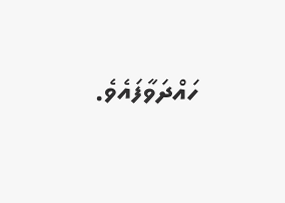ހައްދަވާފައެވެ.